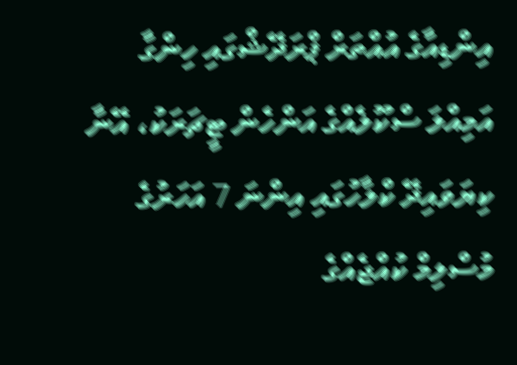އިންޑިއާގެ އުއްތަރް ޕްރަދޭޝްގައި ހިންގާ އަމިއްލަ ސްކޫލެއްގެ އަންހެން ޓީޗަރަކު، އޭނާ ކިޔަވައިދޭ ކްލާހުގައި އިންނަ 7 އަހަރުގެ މުސްލިމް ކުއްޖެއްގެ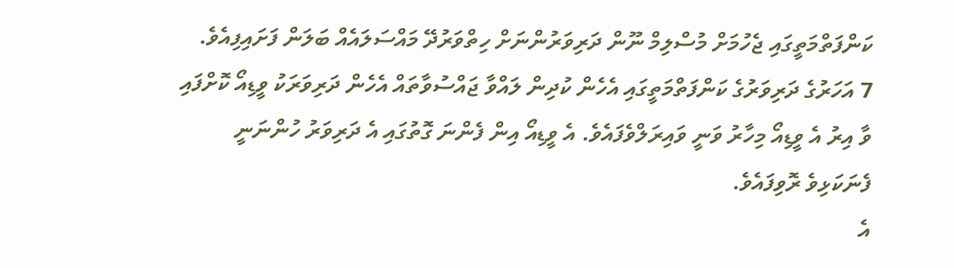ކަންފަތްމަތީގައި ޖެހުމަށް މުސްލިމް ނޫން ދަރިވަރުންނަށް ހިތްވަރުދޭ މައްސަލައެއް ބަލަން ފަށައިފިއެވެ.
7 އަހަރުގެ ދަރިވަރުގެ ކަންފަތްމަތީގައި އެހެން ކުދިން ލައްވާ ޖައްސުވާތައް އެހެން ދަރިވަރަކު ވީޑިއޯ ކޮށްފައި ވާ އިރު އެ ވީޑިއޯ މިހާރު ވަނީ ވައިރަލްވެފައެވެ. އެ ވީޑިއޯ އިން ފެންނަ ގޮތުގައި އެ ދަރިވަރު ހުންނަނީ ފެނަކަޅިވެ ރޮވިފައެވެ.
އެ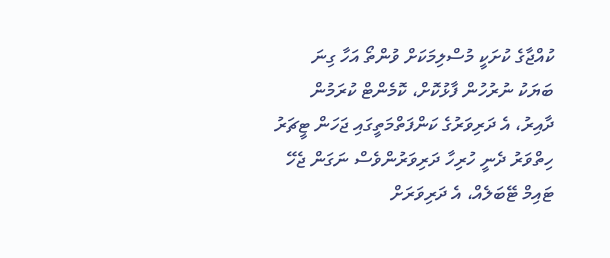ކުއްޖާގެ ކުށަކީ މުސްލިމަކަށް ވުންތޯ އަހާ ގިނަ ބަޔަކު ނުރުހުން ފާޅުކޮށް، ކޮމެންޓް ކުރަމުން ދާއިރު، އެ ދަރިވަރުގެ ކަންފަތްމަތީގައި ޖަހަން ޓީޗަރު ހިތްވަރު ދެނީ ހުރިހާ ދަރިވަރުންވެސް ނަގަން ޖެހޭ ޓައިމް ޓޭބަލެއް، އެ ދަރިވަރަށް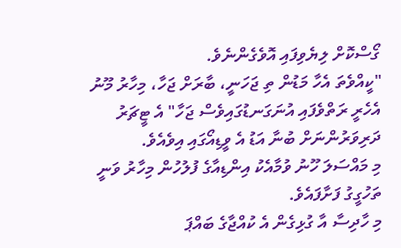ގޯސްކޮށް ލިޔެވިފައި އޮވެގެންނެވެ.
"ކީއްވެތަ އެހާ މަޑުން ތި ޖަހަނީ، ބާރަށް ޖަހާ، މިހާރު މޫނު އެހެރީ ރަތްވެފައި އުނަގަނޑުގައިވެސް ޖަހާ" އެ ޓީޗަރު ދަރިވަރުންނަށް ބުނާ އަޑު އެ ވީޑިއޯގައި އިވެއެވެ.
މި މައްސަލަ ހޫނު ވުމާއެކު އިންޑިއާގެ ފުލުހުން މިހާރު ވަނީ ތަހުގީގު ފަށާފައެވެ.
މި ހާދިސާ އާ ގުޅިގެން އެ ކުއްޖާގެ ބައްޕަ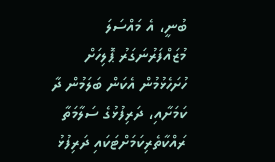ބުނީ، އެ މައްސަލަ މުޒައްފަރުނަގަރު ޕޮލިހަށް ހުށަހެޅުމުން އެކަން ބަލަމުން ދާ ކަމަށާއި، ދަރިފުޅުގެ ސަލާމަތާ ރައްކާތެރިކަމަށްޓަކައި ދަރިފުޅު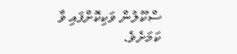ސްކޫލުން ވަކިކޮށްފައި ވާ ކަމަށެވެ.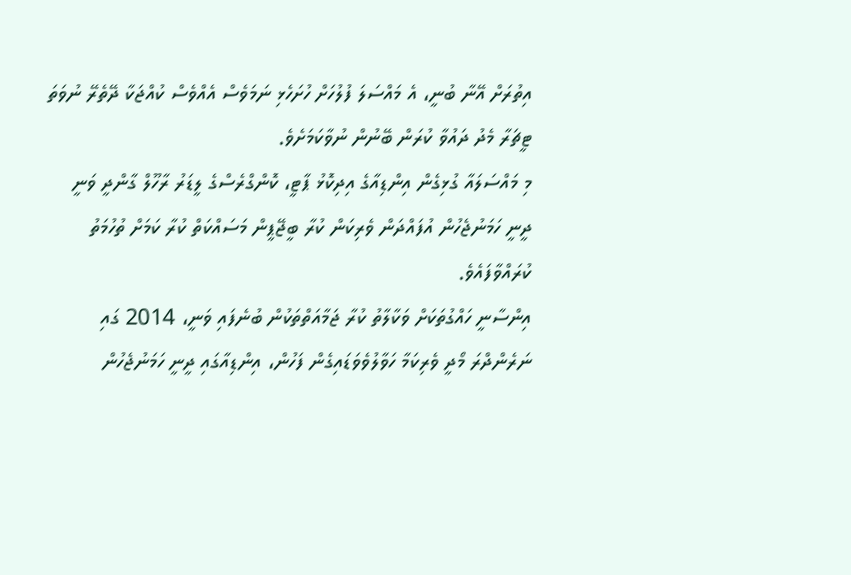އިތުރަށް އޭނާ ބުނީ، އެ މައްސަލަ ފުލުހަށް ހުށަހެޅި ނަމަވެސް އެއްވެސް ކުއްޖަކާ ދޭތެރޭ ނުވަތަ ޓީޗަރާ މެދު ދައުވާ ކުރަން ބޭނުން ނުވާކަމަށެވެ.
މި މައްސަލައާ ގުޅިގެން އިންޑިއާގެ އިދިކޮޅު ޕާޓީ، ކޮންގްރެސްގެ ލީޑަރު ރާހޫލް ގާންދީ ވަނީ ދީނީ ހަމަނުޖެހުން އުފައްދަން ވެރިކަން ކުރާ ބީޖޭޕީން މަސައްކަތް ކުރާ ކަމަށް ތުހުމަތު ކުރައްވާފައެވެ.
އިންސާނީ ހައްގުތަކަށް ވަކާލާތު ކުރާ ޖަމާއަތްތަކުން ބުނެފައި ވަނީ، 2014 ގައި ނަރެންދްރަ މޯދީ ވެރިކަމާ ހަވާލުވެވަޑައިގެން ފަހުން، އިންޑިއާގައި ދީނީ ހަމަނުޖެހުން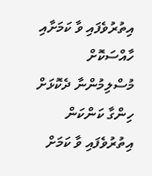އިތުރުވެފައި ވާ ކަމަށާއި ހާއްސަކޮށް މުސްލިމުންނާ ދެކޮޅަށް ހިންގާ ކަންކަން އިތުރުވެފައި ވާ ކަމަށް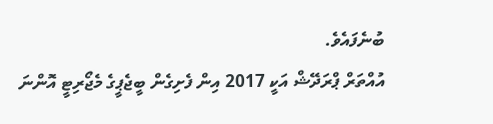ބުނެފައެވެ.
އުއްތަރް ޕްރަދޭޝް އަކީ 2017 އިން ފެށިގެން ބީޖެޕީގެ މެޖޯރިޓީ އޮންނަ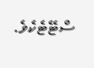ސްޓޭޓެކެވެ.